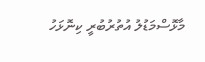މާޅޮސްމަޑުލު އުތުރުބުރީ ކިނޮޅަހު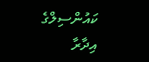ކައުންސިލްގެ އިދާރާ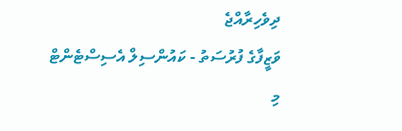ދިވެހިރާއްޖެ
ވަޒީފާގެ ފުރުސަތު - ކައުންސިލް އެސިސްޓެންޓް
މި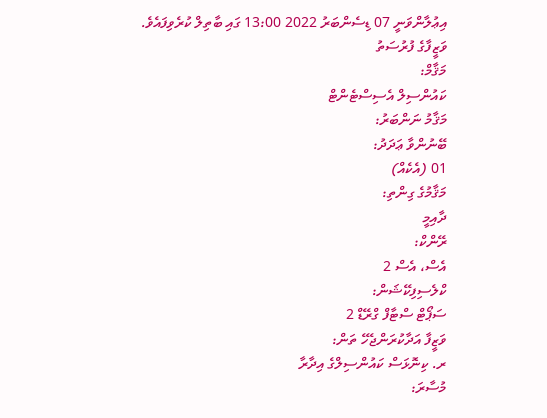އިޢުލާންވަނީ 07 ޑިސެންބަރު 2022 13:00 ގައި ބާތިލް ކުރެވިފައެވެ.
ވަޒީފާގެ ފުރުސަތު
މަޤާމް:
ކައުންސިލް އެސިސްޓެންޓް
މަޤާމު ނަންބަރު:
ބޭނުންވާ ޢަދަދު:
01 (އެކެއް)
މަޤާމުގެ ގިންތި:
ދާއިމީ
ރޭންކް:
އެސް، އެސް 2
ކްލެސިފިކޭޝަން:
ސަޕޯޓް ސްޓާފް ގްރޭޑް 2
ވަޒީފާ އަދާކުރަންޖެހޭ ތަން:
ރ. ކިނޮޅަސް ކައުންސިލްގެ އިދާރާ
މުސާރަ: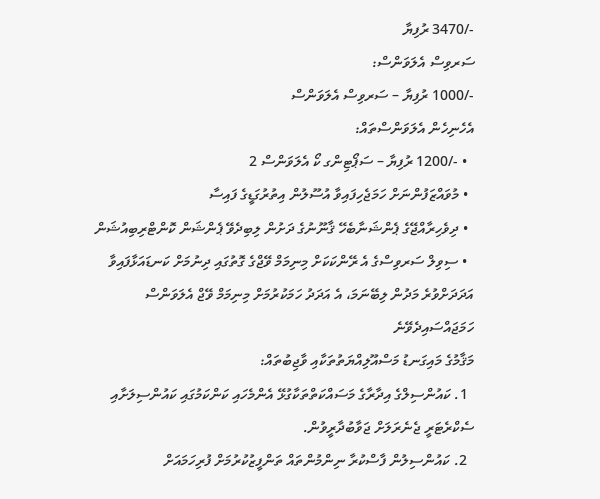-/3470 ރުފިޔާ
ސަރވިސް އެލަވަންސް:
-/1000 ރުފިޔާ – ސަރވިސް އެލަވަންސް
އެހެނިހެން އެލަވަންސްތައް:
  • -/1200 ރުފިޔާ – ސަޕޯޓިންގ ކޯ އެލަވަންސް 2
  • މުވައްޒަފުންނަށް ހަމަޖެހިފައިވާ އުސޫލުން އިތުރުގަޑީގެ ފައިސާ
  • ދިވެހިރާއްޖޭގެ ޕެންޝަނާބެހޭ ޤާނޫނުގެ ދަށުން ލިބިދެވޭ ޕެންޝަން ކޮންޓްރިބިއުޝަން
  • ސިވިލް ސަރވިސްގެ އެ ރޭންކަކަށް މިނިމަމް ވޭޖްގެ ގޮތުގައި ދިނުމަށް ކަނޑައަޅާފައިވާ އަދަދަށްވުރެ މަދުން ލިބޭނަމަ، އެ އަދަދު ހަމަކުރުމަށް މިނިމަމް ވޭޖް އެލަވަންސް ހަމަޖައްސައިދެވޭނެ
މަޤާމުގެ މައިގަނޑު މަސްއޫލިއްޔަތުތަކާއި ވާޖިބުތައް:
  1. ކައުންސިލްގެ އިދާރާގެ މަސައްކަތްތަކާގުޅޭ އެންމެހައި ކަންކަމުގައި ކައުންސިލަށާއި ސެކްރެޓަރީ ޖެނެރަލަށް ޖަވާބުދާރީވުން.
  2. ކައުންސިލުން ފާސްކުރާ ނިންމުންތައް ތަންފީޒުކުރުމަށް ފުރިހަމައަށް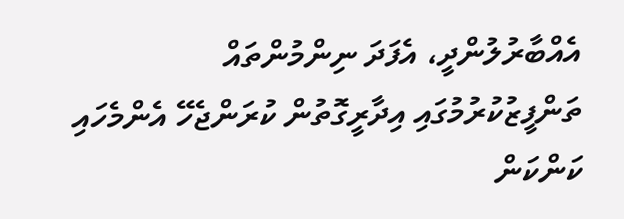އެއްބާރުލުންދީ، އެފަދަ ނިންމުންތައް ތަންފީޒުކުރުމުގައި އިދާރީގޮތުން ކުރަންޖެހޭ އެންމެހައި ކަންކަން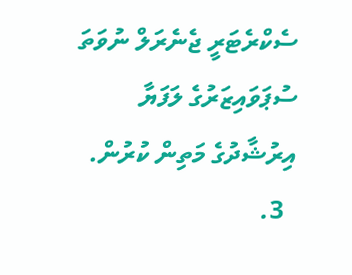ސެކްރެޓަރީ ޖެނެރަލް ނުވަތަ ސުޕަވައިޒަރުގެ ލަފަޔާ އިރުޝާދުގެ މަތިން ކުރުން.
  3.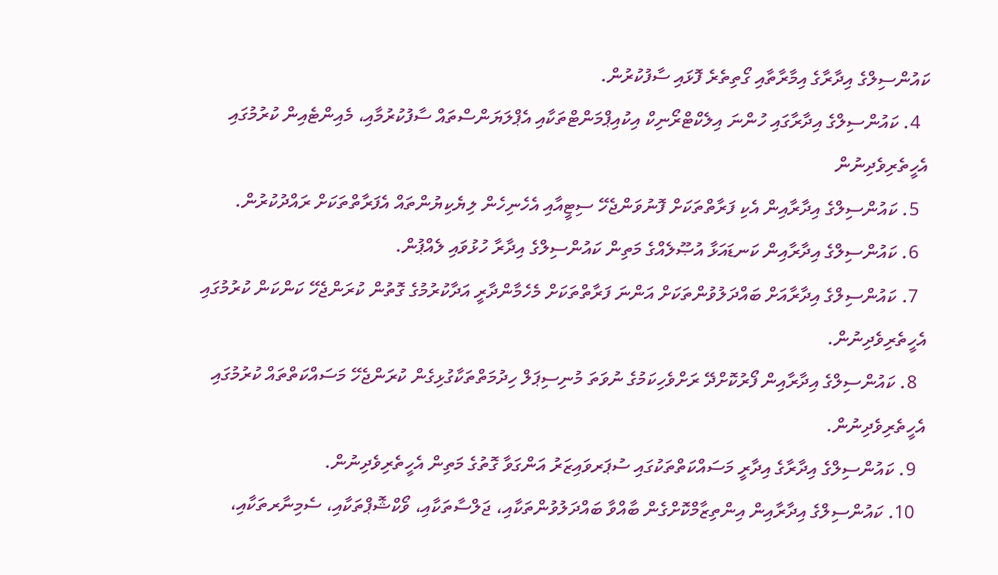ކައުންސިލްގެ އިދާރާގެ އިމާރާތާއި ގޯތިތެރެ ފޮޅައި ސާފުކުރުން.
  4. ކައުންސިލްގެ އިދާރާގައި ހުންނަ އިލެކްޓްރޯނިކް އިކުއިޕްމަންޓްތަކާއި އެޕްލަޔަންސްތައް ސާފުކުރުމާއި، މެއިންޓެއިން ކުރުމުގައި އެހީތެރިވެދިނުން
  5. ކައުންސިލްގެ އިދާރާއިން އެކި ފަރާތްތަކަށް ފޮނުވަންޖެހޭ ސިޓީއާއި އެހެނިހެން ލިޔެކިޔުންތައް އެފަރާތްތަކަށް ރައްދުކުރުން.
  6. ކައުންސިލްގެ އިދާރާއިން ކަނޑައަޅާ އުޞޫލެއްގެ މަތިން ކައުންސިލްގެ އިދާރާ ހުޅުވައި ލެއްޕުން.
  7. ކައުންސިލްގެ އިދާރާއަށް ބައްދަލުވުންތަކަށް އަންނަ ފަރާތްތަކަށް މެހެމާންދާރީ އަދާކުރުމުގެ ގޮތުން ކުރަންޖެހޭ ކަންކަން ކުރުމުގައި އެހީތެރިވެދިނުން.
  8. ކައުންސިލްގެ އިދާރާއިން ފޯރުކޮށްދޭ ރަށްވެހިކަމުގެ ނުވަތަ މުނިސިޕަލް ހިދުމަތްތަކާގުޅިގެން ކުރަންޖެހޭ މަސައްކަތްތައް ކުރުމުގައި އެހީތެރިވެދިނުން.
  9. ކައުންސިލްގެ އިދާރާގެ އިދާރީ މަސައްކަތްތަކުގައި ސުޕަރވައިޒަރު އަންގަވާ ގޮތުގެ މަތިން އެހީތެރިވެދިނުން.
  10. ކައުންސިލްގެ އިދާރާއިން އިންތިޒާމްކޮށްގެން ބާއްވާ ބައްދަލުވުންތަކާއި، ޖަލްސާތަކާއި، ވޯކްޝޮޕްތަކާއި، ސެމިނާރތަކާއި،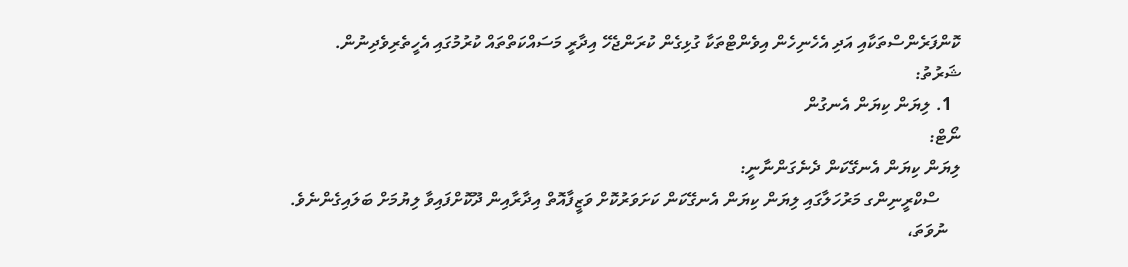ކޮންފަރެންސްތަކާއި އަދި އެހެނިހެން އިވެންޓްތަކާ ގުޅިގެން ކުރަންޖެހޭ އިދާރީ މަސައްކަތްތައް ކުރުމުގައި އެހީތެރިވެދިނުން.
ޝަރުތު:
  1. ލިޔަން ކިޔަން އެނގުން
ނޯޓް:
ލިޔަން ކިޔަން އެނގޭކަން ދެނެގަންނާނީ:
     ސްކްރީނިންގ މަރުހަލާގައި ލިޔަން ކިޔަން އެނގޭކަން ކަށަވަރުކޮށް ވަޒީފާއޮތް އިދާރާއިން ދޫކޮށްފައިވާ ލިޔުމަށް ބަލައިގެންނެވެ.
   ނުވަތަ،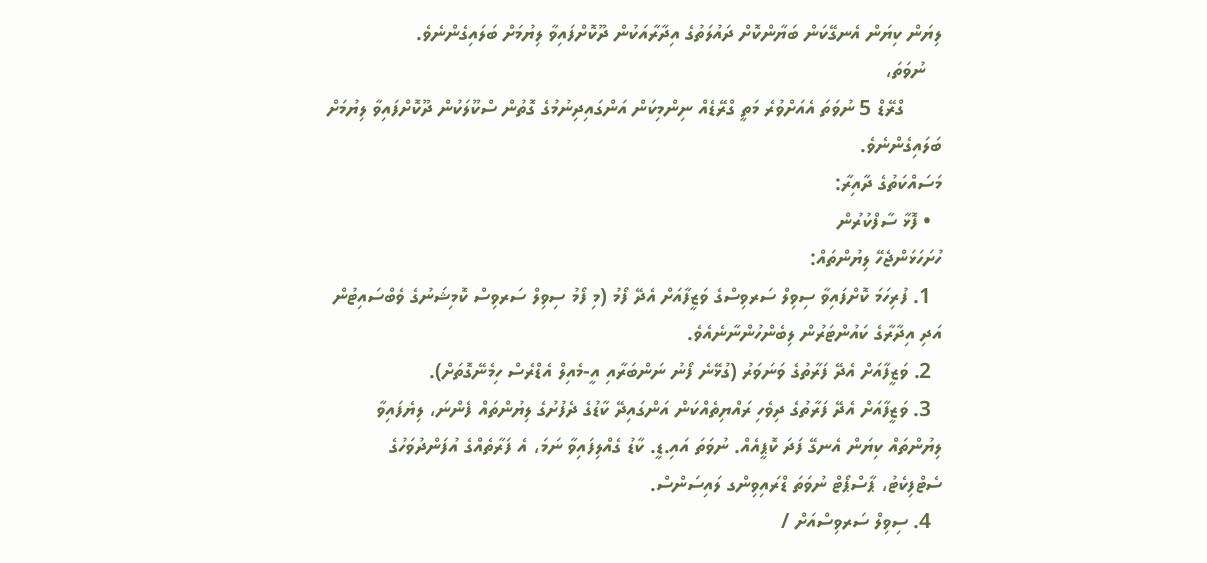ލިޔަން ކިޔަން އެނގޭކަން ބަޔާންކޮށް ދައުލަތުގެ އިދާރާއަކުން ދޫކޮށްފައިވާ ލިޔުމަށް ބަލައިގެންނެވެ.
   ނުވަތަ،
       ގްރޭޑް 5 ނުވަތަ އެއަށްވުރެ މަތީ ގްރޭޑެއް ނިންމިކަން އަންގައިދިނުމުގެ ގޮތުން ސްކޫލަކުން ދޫކޮށްފައިވާ ލިޔުމަށް ބަލައިގެންނެވެ.
މަސައްކަތުގެ ދާއިރާ:
  • ފޮޅާ ސާފްކުރުން
ހުށަހަޅަންޖެހޭ ލިޔުންތައް:
  1. ފުރިހަމަ ކޮށްފައިވާ ސިވިލް ސަރވިސްގެ ވަޒީފާއަށް އެދޭ ފޯމު (މި ފޯމު ސިވިލް ސަރވިސް ކޮމިޝަނުގެ ވެބްސައިޓުން އަދި އިދާރާގެ ކައުންޓަރުން ލިބެންހުންނާނެއެވެ.
  2. ވަޒީފާއަށް އެދޭ ފަރާތުގެ ވަނަވަރު (ގުޅޭނެ ފޯނު ނަންބަރާއި އީ-މެއިލް އެޑްރެސް ހިމެނޭގޮތަށް).
  3. ވަޒީފާއަށް އެދޭ ފަރާތުގެ ދިވެހި ރައްޔިތެއްކަން އަންގައިދޭ ކާޑުގެ ދެފުށުގެ ލިޔުންތައް ފެންނަ، ލިޔެފައިވާ ލިޔުންތައް ކިޔަން އެނގޭ ފަދަ ކޮޕީއެއް. ނުވަތަ އައި.ޑީ. ކާޑު ގެއްލިފައިވާ ނަމަ، އެ ފަރާތެއްގެ އުފަންދުވަހުގެ ސެޓްފިކެޓު، ޕާސްޕޯޓް ނުވަތަ ޑްރައިވިންގ ލައިސަންސް.
  4. ސިވިލް ސަރވިސްއަށް /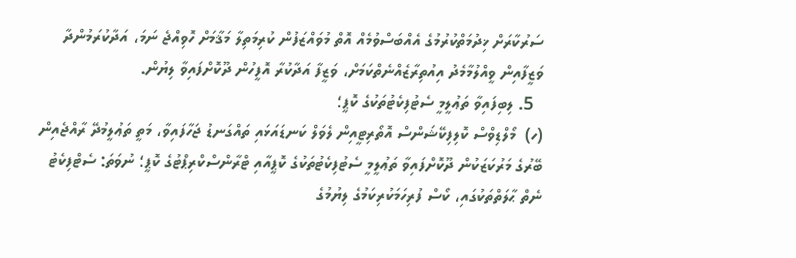ސަރުކާރަށް ޚިދުމަތްކުރުމުގެ އެއްބަސްވުމެއް އޮތް މުވައްޒަފުން ކުރިމަތިލާ މަޤާމަށް ހޮވިއްޖެ ނަމަ، އަދާކުރަމުންދާ ވަޒީފާއިން ވީއްލުމާމެދު އިއުތިރާޒެއްނެތްކަމަށް، ވަޒީފާ އަދާކުރާ އޮފީހުން ދޫކޮށްފައިވާ ލިޔުން.
  5. ލިބިފައިވާ ތަޢުލީމީ ސެޓުފިކެޓުތަކުގެ ކޮޕީ؛
(ހ)  މޯލްޑިވްސް ކޮލިފިކޭޝަންސް އޮތޯރިޓީއިން ލެވަލް ކަނޑައަޅައި ތައްގަނޑު ޖަހާފައިވާ، މަތީ ތަޢުލީމުދޭ ރާއްޖެއިން ބޭރުގެ މަރުކަޒަކުން ދޫކޮށްފައިވާ ތަޢުލީމީ ސެޓުފިކެޓުތަކުގެ ކޮޕީއާއި ޓްރާންސްކްރިޕްޓުގެ ކޮޕީ؛ ނުވަތަ: ސެޓްފިކެޓު ނެތް ޙާލަތްތަކުގައި، ކޯސް ފުރިހަމަކުރިކަމުގެ ލިޔުމުގެ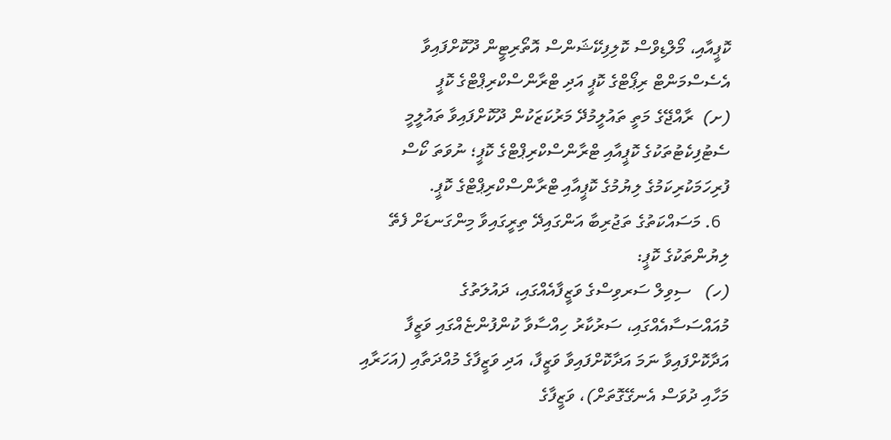ކޮޕީއާއި، މޯލްޑިވްސް ކޮލިފިކޭޝަންސް އޮތޯރިޓީން ދޫކޮށްފައިވާ އެސެސްމަންޓް ރިޕޯޓްގެ ކޮޕީ އަދި ޓްރާންސްކްރިޕްޓްގެ ކޮޕީ
(ށ)  ރާއްޖޭގެ މަތީ ތައުލީމުދޭ މަރުކަޒަކުން ދޫކޮށްފައިވާ ތައުލީމީ ސެޓުފިކެޓުތަކުގެ ކޮޕީއާއި ޓްރާންސްކްރިޕްޓްގެ ކޮޕީ؛ ނުވަތަ ކޯސް ފުރިހަމަކުރިކަމުގެ ލިޔުމުގެ ކޮޕީއާއި ޓްރާންސްކްރިޕްޓްގެ ކޮޕީ.
  6. މަސައްކަތުގެ ތަޖުރިބާ އަންގައިދޭ ތިރީގައިވާ މިންގަނޑަށް ފެތޭ ލިޔުންތަކުގެ ކޮޕީ:
(ހ)   ސިވިލް ސަރވިސްގެ ވަޒީފާއެއްގައި، ދައުލަތުގެ މުއައްސަސާއެއްގައި، ސަރުކާރު ހިއްސާވާ ކުންފުންޏެއްގައި ވަޒީފާ އަދާކޮށްފައިވާ ނަމަ އަދާކޮށްފައިވާ ވަޒީފާ، އަދި ވަޒީފާގެ މުއްދަތާއި (އަހަރާއި މަހާއި ދުވަސް އެނގޭގޮތަށް)، ވަޒީފާގެ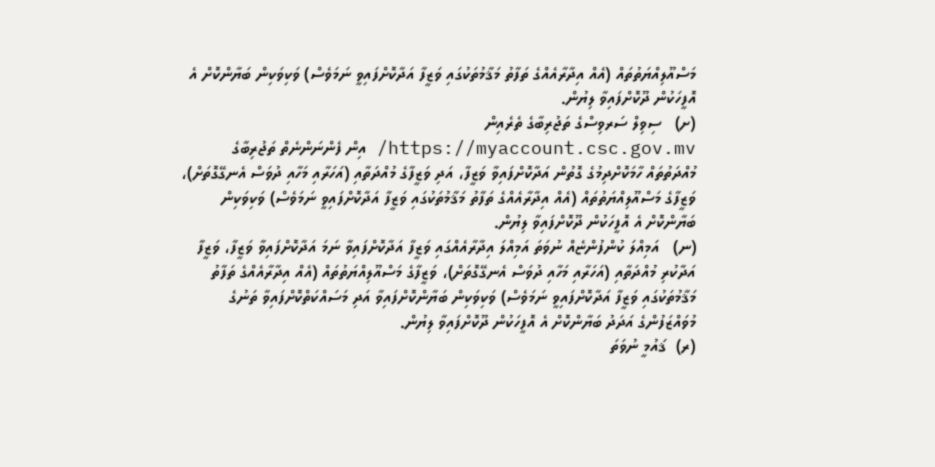މަސްއޫލިއްޔަތުތައް (އެއް އިދާރާއެއްގެ ތަފާތު މަޤާމުތަކުގައި ވަޒީފާ އަދާކޮށްފައިވީ ނަމަވެސް) ވަކިވަކިން ބަޔާންކޮށް އެ އޮފީހަކުން ދޫކޮށްފައިވާ ލިޔުން.
(ށ)   ސިވިލް ސަރވިސްގެ ތަޖުރިބާގެ ތެރެއިން https://myaccount.csc.gov.mv/ އިން ފެންނަންނެތް ތަޖުރިބާގެ މުއްދަތުތައް ހާމަކޮށްދިމުގެ ގޮތުން އަދާކޮށްފައިވާ ވަޒީފާ، އަދި ވަޒީފާގެ މުއްދަތާއި (އަހަރާއި މަހާއި ދުވަސް އެނގޭގޮތަށް)، ވަޒީފާގެ މަސްއޫލިއްޔަތުތައް (އެއް އިދާރާއެއްގެ ތަފާތު މަޤާމުތަކުގައި ވަޒީފާ އަދާކޮށްފައިވީ ނަމަވެސް) ވަކިވަކިން ބަޔާންކޮށް އެ އޮފީހަކުން ދޫކޮށްފައިވާ ލިޔުން.
(ނ)   އަމިއްލަ ކުންފުންޏެއް ނުވަތަ އަމިއްލަ އިދާރާއެއްގައި ވަޒީފާ އަދާކޮށްފައިވާ ނަމަ އަދާކޮށްފައިވާ ވަޒީފާ، ވަޒީފާ އަދާކުރި މުއްދަތާއި (އަހަރާއި މަހާއި ދުވަސް އެނގޭގޮތަށް)، ވަޒީފާގެ މަސްއޫލިއްޔަތުތައް (އެއް އިދާރާއެއްގެ ތަފާތު މަޤާމުތަކުގައި ވަޒީފާ އަދާކޮށްފައިވީ ނަމަވެސް) ވަކިވަކިން ބަޔާންކޮށްފައިވާ އަދި މަސައްކަތްކޮށްފައިވާ ތަނުގެ މުވައްޒަފުންގެ އަދަދު ބަޔާންކޮށް އެ އޮފީހަކުން ދޫކޮށްފައިވާ ލިޔުން.
(ރ)  ޤައުމީ ނުވަތަ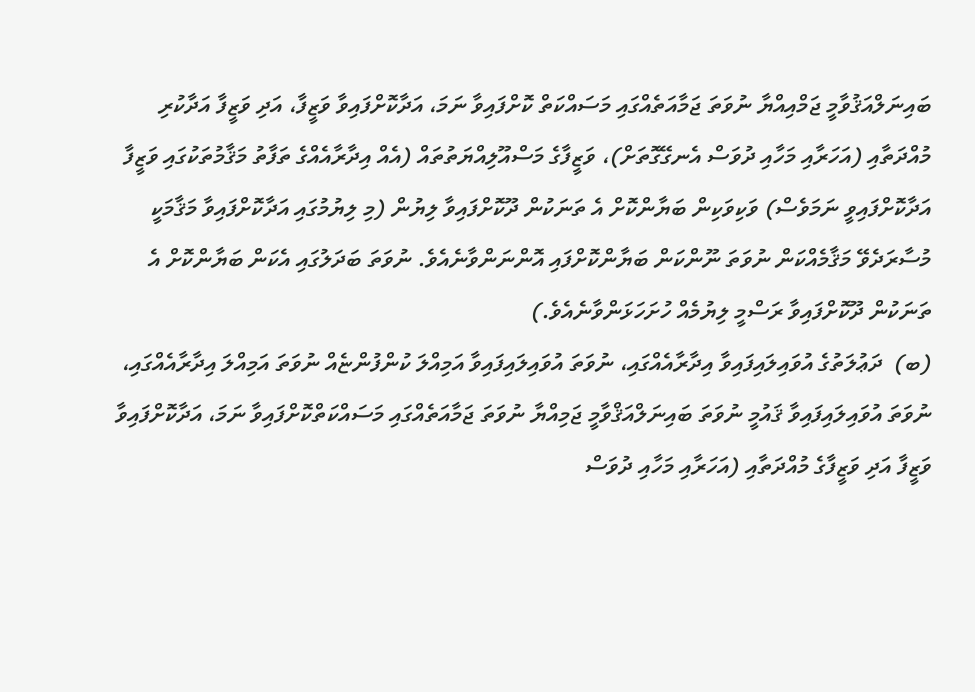ބައިނަލްއަޤުވާމީ ޖަމްއިއްޔާ ނުވަތަ ޖަމާއަތެއްގައި މަސައްކަތް ކޮށްފައިވާ ނަމަ، އަދާކޮށްފައިވާ ވަޒީފާ، އަދި ވަޒީފާ އަދާކުރި މުއްދަތާއި (އަހަރާއި މަހާއި ދުވަސް އެނގޭގޮތަށް)، ވަޒީފާގެ މަސްއޫލިއްޔަތުތައް (އެއް އިދާރާއެއްގެ ތަފާތު މަޤާމުތަކުގައި ވަޒީފާ އަދާކޮށްފައިވީ ނަމަވެސް) ވަކިވަކިން ބަޔާންކޮށް އެ ތަނަކުން ދޫކޮށްފައިވާ ލިޔުން (މި ލިޔުމުގައި އަދާކޮށްފައިވާ މަޤާމަކީ މުސާރަދެވޭ މަޤާމެއްކަން ނުވަތަ ނޫންކަން ބަޔާންކޮށްފައި އޮންނަންވާނެއެވެ. ނުވަތަ ބަދަލުގައި އެކަން ބަޔާންކޮށް އެ ތަނަކުން ދޫކޮށްފައިވާ ރަސްމީ ލިޔުމެއް ހުށަހަޅަންވާނެއެވެ.)
(ބ)  ދަޢުލަތުގެ އުވައިލައިފައިވާ އިދާރާއެއްގައި، ނުވަތަ އުވައިލައިފައިވާ އަމިއްލަ ކުންފުންޏެއް ނުވަތަ އަމިއްލަ އިދާރާއެއްގައި، ނުވަތަ އުވައިލައިފައިވާ ޤައުމީ ނުވަތަ ބައިނަލްއަޤްވާމީ ޖަމިއްޔާ ނުވަތަ ޖަމާއަތެއްގައި މަސައްކަތްކޮށްފައިވާ ނަމަ، އަދާކޮށްފައިވާ ވަޒީފާ އަދި ވަޒީފާގެ މުއްދަތާއި (އަހަރާއި މަހާއި ދުވަސް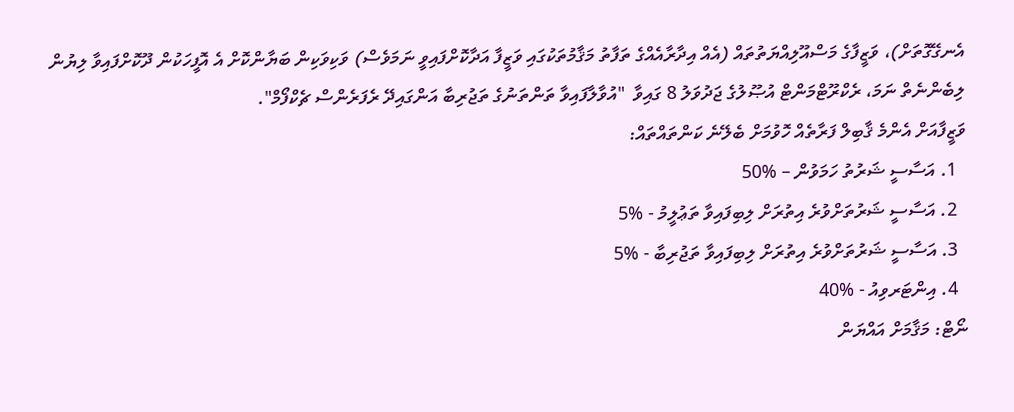އެނގޭގޮތަށް)، ވަޒީފާގެ މަސްއޫލިއްޔަތުތައް (އެއް އިދާރާއެއްގެ ތަފާތު މަޤާމުތަކުގައި ވަޒީފާ އަދާކޮށްފައިވީ ނަމަވެސް) ވަކިވަކިން ބަޔާންކޮށް އެ އޮފީހަކުން ދޫކޮށްފައިވާ ލިޔުން ލިބެންނެތް ނަމަ، ރެކްރޫޓްމަންޓް އުޞޫލުގެ ޖަދުވަލު 8 ގައިވާ  "އުވާލާފައިވާ ތަންތަނުގެ ތަޖުރިބާ އަންގައިދޭ ރެފަރެންސް ޗެކްފޯމް".
ވަޒީފާއަށް އެންމެ ޤާބިލް ފަރާތެއް ހޮވުމަށް ބެލޭނެ ކަންތައްތައް:
  1. އަސާސީ ޝަރުތު ހަމަވުން – %50
  2. އަސާސީ ޝަރުތަށްވުރެ އިތުރަށް ލިބިފައިވާ ތަޢުލީމު - %5
  3. އަސާސީ ޝަރުތަށްވުރެ އިތުރަށް ލިބިފައިވާ ތަޖުރިބާ - %5
  4. އިންޓަރވިއު - %40
ނޯޓް: މަޤާމަށް އައްޔަން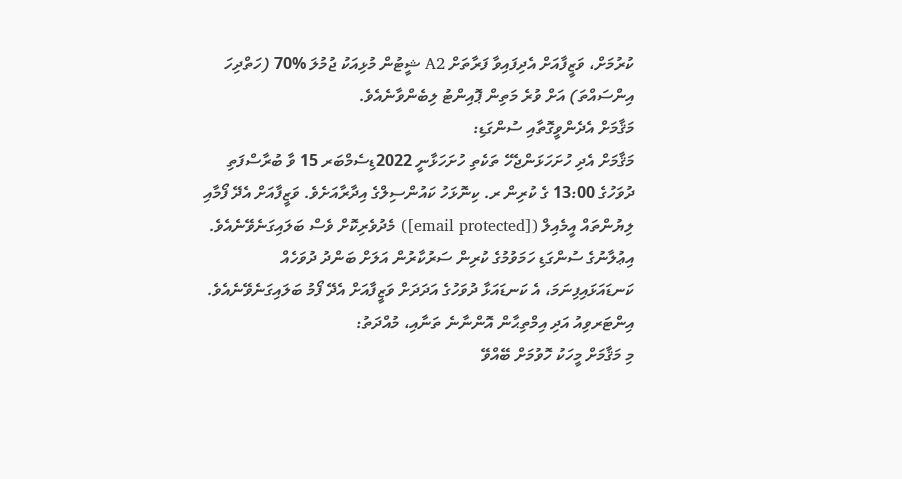ކުރުމަށް، ވަޒީފާއަށް އެދިފައިވާ ފަރާތަށް A2 ޝީޓުން މުޅިއަކު ޖުމުލަ %70 (ހަތްދިހަ އިންސައްތަ) އަށް ވުރެ މަތިން ޕޮއިންޓު ލިބެންވާނެއެވެ.
މަޤާމަށް އެދެންވީގޮތާއި ސުންގަޑި:
މަޤާމަށް އެދި ހުށަހަޅަންޖެހޭ ތަކެތި ހުށަހަޅާނީ 2022ޑިސެމްބަރ 15 ވާ ބުރާސްފަތި ދުވަހުގެ 13:00 ގެ ކުރިން ރ. ކިނޮޅަހު ކައުންސިލްގެ އިދާރާއަށެވެ. ވަޒީފާއަށް އެދޭ ފޯމާއި ލިޔުންތައް އީމެއިލް ([email protected]) މެދުވެރިކޮށް ވެސް ބަލައިގަނެވޭނެއެވެ. އިޢުލާނުގެ ސުންގަޑި ހަމަވުމުގެ ކުރިން ސަރުކާރުން އަލަށް ބަންދު ދުވަހެއް ކަނޑައަޅައިފިނަމަ، އެ ކަނޑައަޅާ ދުވަހުގެ އަދަދަށް ވަޒީފާއަށް އެދޭ ފޯމު ބަލައިގަނެވޭނެއެވެ.
އިންޓަރވިއު އަދި އިމްތިޙާން އޮންނާނެ ތަނާއި، މުއްދަތު:
މި މަޤާމަށް މީހަކު ހޮވުމަށް ބޭއްވޭ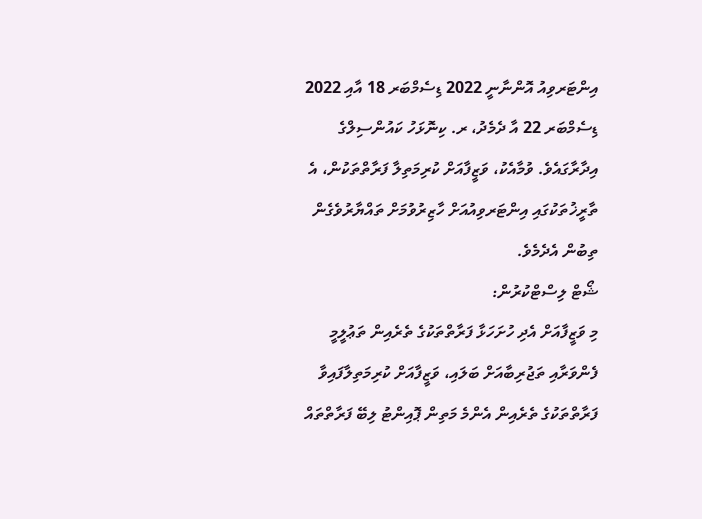އިންޓަރވިއު އޮންނާނީ 2022 ޑިސެމްބަރ 18 އާއި 2022 ޑިސެމްބަރ 22 އާ ދެމެދު، ރ. ކިނޮޅަހު ކައުންސިލްގެ އިދާރާގައެވެ. ވުމާއެކު، ވަޒީފާއަށް ކުރިމަތިލާ ފަރާތްތަކުން، އެ ތާރީޚުތަކުގައި އިންޓަރވިއުއަށް ހާޒިރުވުމަށް ތައްޔާރުވެގެން ތިބުން އެދެމެވެ.
ޝޯޓް ލިސްޓްކުރުން:
މި ވަޒީފާއަށް އެދި ހުށަހަޅާ ފަރާތްތަކުގެ ތެރެއިން ތަޢުލީމީ ފެންވަރާއި ތަޖުރިބާއަށް ބަލައި، ވަޒީފާއަށް ކުރިމަތިލާފައިވާ ފަރާތްތަކުގެ ތެރެއިން އެންމެ މަތިން ޕޮއިންޓު ލިބޭ ފަރާތްތައް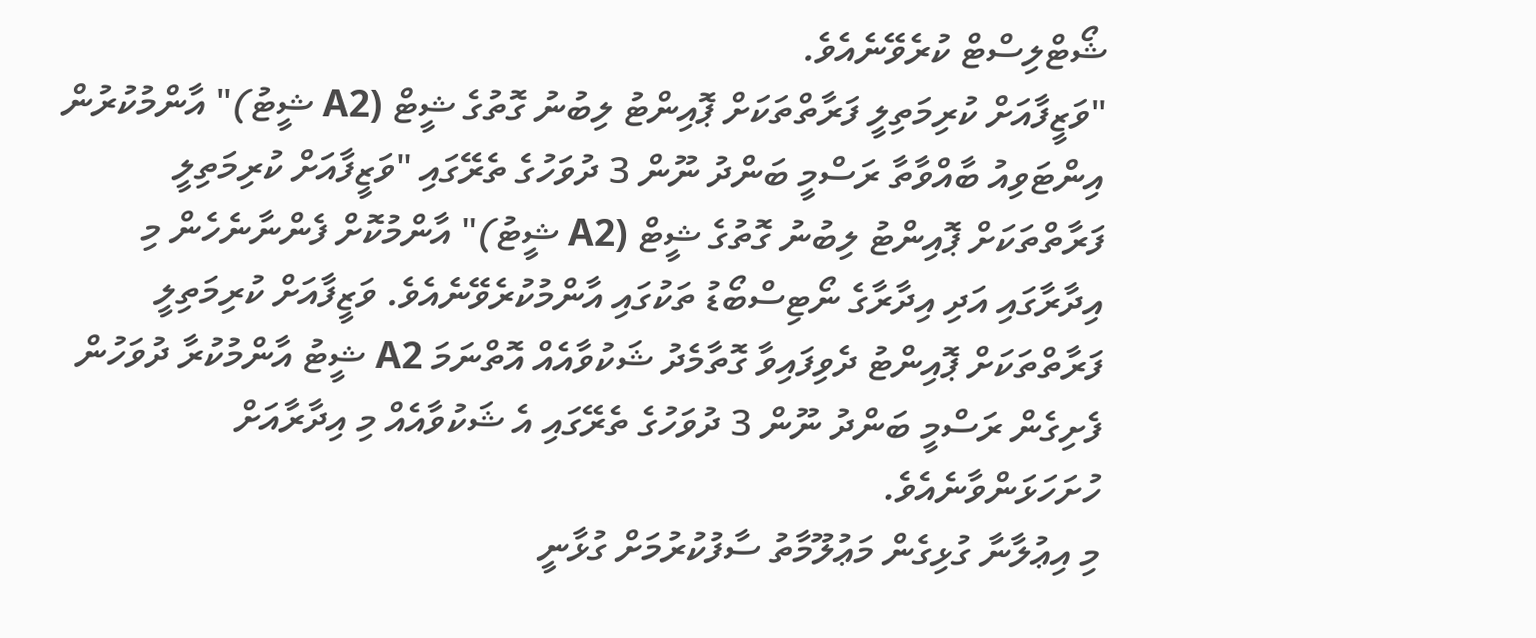ޝޯޓްލިސްޓް ކުރެވޭނެއެވެ.
"ވަޒީފާއަށް ކުރިމަތިލީ ފަރާތްތަކަށް ޕޮއިންޓު ލިބުނު ގޮތުގެ ޝީޓް (A2 ޝީޓު)" އާންމުކުރުން
އިންޓަވިއު ބާއްވާތާ ރަސްމީ ބަންދު ނޫން 3 ދުވަހުގެ ތެރޭގައި "ވަޒީފާއަށް ކުރިމަތިލީ ފަރާތްތަކަށް ޕޮއިންޓު ލިބުނު ގޮތުގެ ޝީޓް (A2 ޝީޓު)" އާންމުކޮށް ފެންނާނެހެން މި އިދާރާގައި އަދި އިދާރާގެ ނޯޓިސްބޯޑު ތަކުގައި އާންމުކުރެވޭނެއެވެ. ވަޒީފާއަށް ކުރިމަތިލީ ފަރާތްތަކަށް ޕޮއިންޓު ދެވިފައިވާ ގޮތާމެދު ޝަކުވާއެއް އޮތްނަމަ A2 ޝީޓު އާންމުކުރާ ދުވަހުން ފެށިގެން ރަސްމީ ބަންދު ނޫން 3 ދުވަހުގެ ތެރޭގައި އެ ޝަކުވާއެއް މި އިދާރާއަށް ހުށަހަޅަންވާނެއެވެ.
މި އިޢުލާނާ ގުޅިގެން މަޢުލޫމާތު ސާފުކުރުމަށް ގުޅާނީ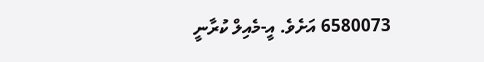6580073 އަށެވެ. އީ-މެއިލް ކުރާނީ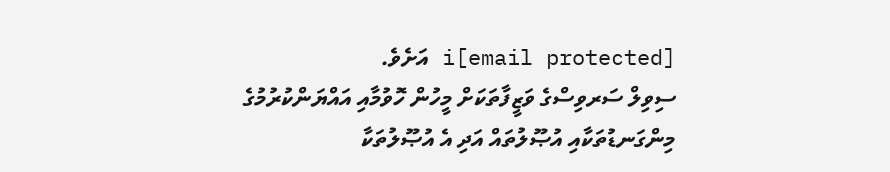i[email protected] އަށެވެ.
ސިވިލް ސަރވިސްގެ ވަޒީފާތަކަށް މީހުން ހޮވުމާއި އައްޔަންކުރުމުގެ މިންގަނޑުތަކާއި އުޞޫލުތައް އަދި އެ އުޞޫލުތަކާ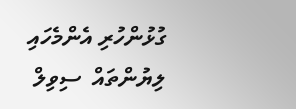ގުޅުންހުރި އެންމެހައި ލިޔުންތައް  ސިވިލް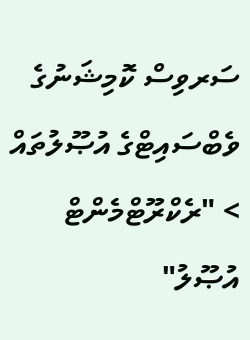ސަރވިސް ކޮމިޝަނުގެ ވެބްސައިޓްގެ އުޞޫލުތައް > "ރެކްރޫޓްމެންޓް އުޞޫލު"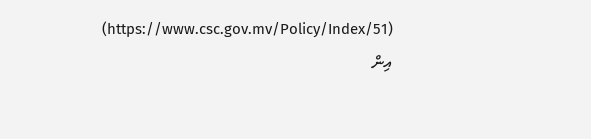(https://www.csc.gov.mv/Policy/Index/51) އިން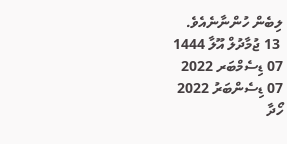ލިބެން ހުންނާނެއެވެ.
 13 ޖުމާދުލް އޫލާ 1444
07 ޑިސެމްބަރ 2022
07 ޑިސެންބަރު 2022
ހޯދާ